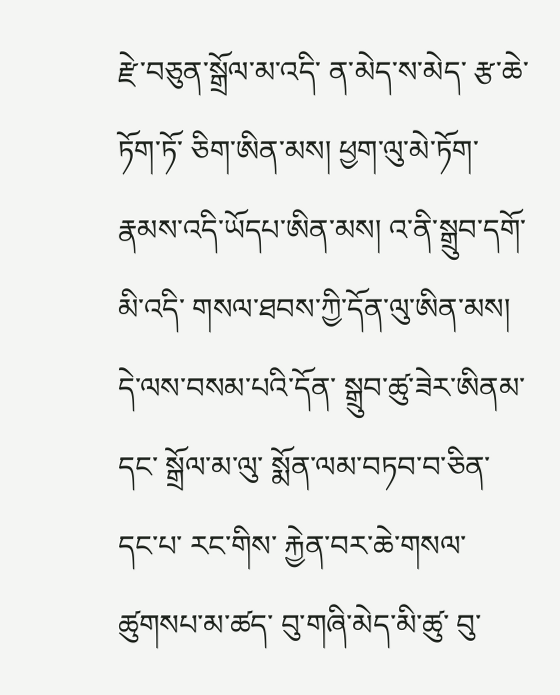རྫེ་བཅུན་སྒྲོལ་མ་འདི་ ན་མེད་ས་མེད་ རྩ་ཆེ་ཏོག་ཏོ་ ཅིག་ཨིན་མས། ཕྱག་ལུ་མེ་ཏོག་རྣམས་འདི་ཡོདཔ་ཨིན་མས། འ་ནི་སྒྲུབ་དགོ་མི་འདི་ གསལ་ཐབས་ཀྱི་དོན་ལུ་ཨིན་མས། དེ་ལས་བསམ་པའི་དོན་ སྒྲུབ་ཚུ་ཟེར་ཨིནམ་དང་ སྒྲོལ་མ་ལུ་ སྨོན་ལམ་བཏབ་བ་ཅིན་ དང་པ་ རང་གིས་ རྐྱེན་བར་ཆེ་གསལ་ཚུགསཔ་མ་ཚད་ བུ་གཞི་མེད་མི་ཚུ་ བུ་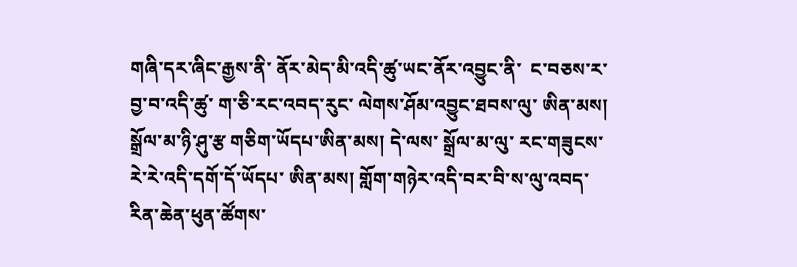གཞི་དར་ཞིང་རྒྱས་ནི་ ནོར་མེད་མི་འདི་ཚུ་ཡང་ནོར་འབྱུང་ནི་  ང་བཅས་ར་ བྱ་བ་འདི་ཚུ་ ག་ཅི་རང་འབད་རུང་ ལེགས་ཤོམ་འབྱུང་ཐབས་ལུ་ ཨིན་མས། སྒྲོལ་མ་ཉི་ཤུ་རྩ གཅིག་ཡོདཔ་ཨིན་མས། དེ་ལས་ སྒྲོལ་མ་ལུ་ རང་གཟུངས་རེ་རེ་འདི་དགོ་དོ་ཡོདཔ་ ཨིན་མས། གློག་གཉེར་འདི་བར་བི་ས་ལུ་འབད་ རིན་ཆེན་ཕུན་ཚོགས་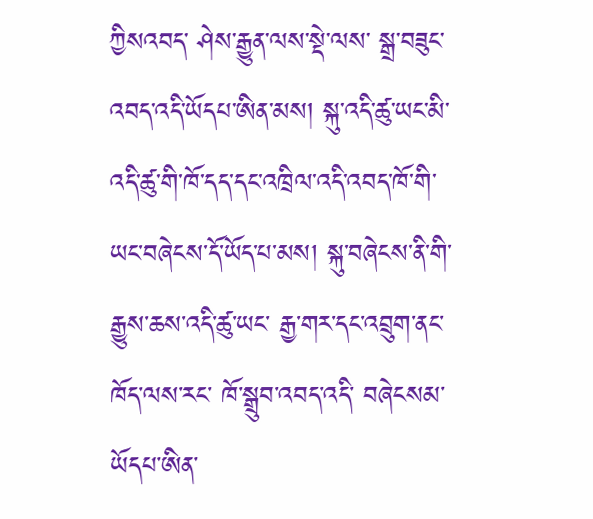ཀྱིསའབད་ ཤེས་རྒྱུན་ལས་སྡེ་ལས་ སྒྲ་བཟུང་འབད་འདི་ཡོདཔ་ཨིན་མས། སྐུ་འདི་ཚུ་ཡང་མི་འདི་ཚུ་གི་ཁོ་དད་དང་འཁྲིལ་འདི་འབད་ཁོ་གི་ཡང་བཞེངས་དོ་ཡོད་པ་མས། སྐུ་བཞེངས་ནི་གི་རྒྱུས་ཆས་འདི་ཚུ་ཡང་ རྒྱ་གར་དང་འབྲུག་ནང་ཁོད་ལས་རང་ ཁོ་སྒྲུབ་འབད་འདི་ བཞེངསམ་ཡོདཔ་ཨིན་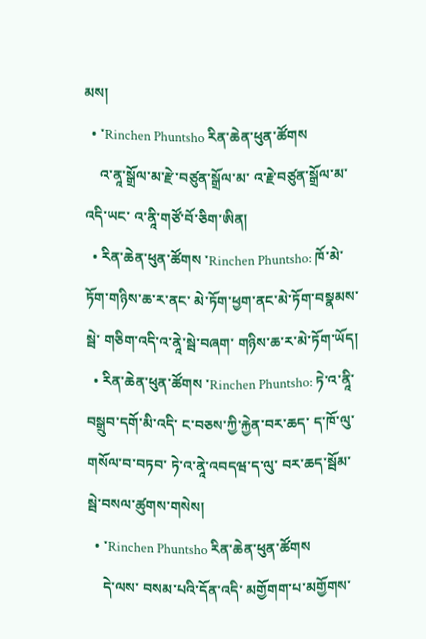མས།
  • ་Rinchen Phuntsho རིན་ཆེན་ཕུན་ཚོགས
    འ་ནཱ་སྒྲོལ་མ་རྫེ་བཙུན་སྒྲོལ་མ་ འ་རྗེ་བཙུན་སྒྲོལ་མ་འདི་ཡང་ འ་ནཱི་གཙོ་བོ་ཅིག་ཨིན།
  • རིན་ཆེན་ཕུན་ཚོགས ་Rinchen Phuntsho: ཁོ་མེ་ཏོག་གཉིས་ཆ་ར་ནང་ མེ་ཏོག་ཕྱག་ནང་མེ་ཏོག་བསྣམས་སྦེ་ གཅིག་འདི་འ་ནཱེ་སྦེ་བཞག་ གཉིས་ཆ་ར་མེ་ཏོག་ཡོད།
  • རིན་ཆེན་ཕུན་ཚོགས ་Rinchen Phuntsho: ཏེ་འ་ནཱི་བསྒྲུབ་དགོ་མི་འདི་ ང་བཅས་ཀྱི་རྐྱེན་བར་ཆད་ ད་ཁོ་ལུ་གསོལ་བ་བཏབ་ ཏེ་འ་ནཱེ་འབདཝ་ད་ལུ་ བར་ཆད་སྦོམ་སྦེ་བསལ་ཚུགས་གསེས།
  • ་Rinchen Phuntsho རིན་ཆེན་ཕུན་ཚོགས
    དེ་ལས་ བསམ་པའི་དོན་འདི་ མགྱོགག་པ་མགྱོགས་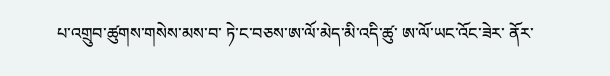པ་འགྲུབ་ཚུགས་གསེས་མས་བ་ ཏེ་ང་བཅས་ཨ་ལོ་མེད་མི་འདི་ཚུ་ ཨ་ལོ་ཡང་འོང་ཟེར་ ནོར་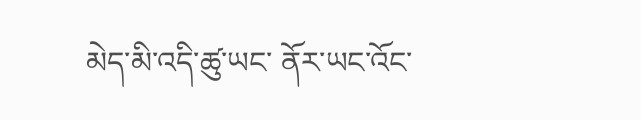མེད་མི་འདི་ཚུ་ཡང་ ནོར་ཡང་འོང་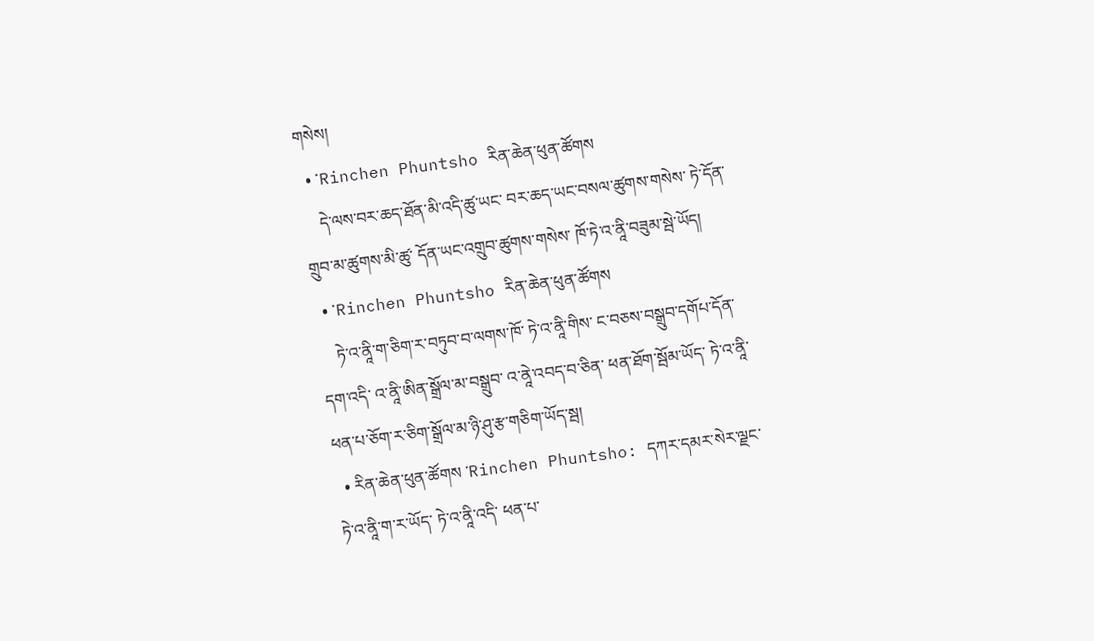གསེས།
  • ་Rinchen Phuntsho རིན་ཆེན་ཕུན་ཚོགས
    དེ་ལས་བར་ཆད་ཐོན་མི་འདི་ཚུ་ཡང་ བར་ཆད་ཡང་བསལ་ཚུགས་གསེས་ ཏེ་དོན་གྲུབ་མ་ཚུགས་མི་ཚུ་ དོན་ཡང་འགྲུབ་ཚུགས་གསེས་ ཁོ་ཏེ་འ་ནཱི་བཟུམ་སྦེ་ཡོད།
  • ་Rinchen Phuntsho རིན་ཆེན་ཕུན་ཚོགས
    ཏེ་འ་ནཱི་ག་ཅིག་ར་བཏུབ་བ་ལགས་ཁོ་ ཏེ་འ་ནཱི་གིས་ ང་བཅས་བསྒྲུབ་དགོཔ་དོན་དག་འདི་ འ་ནཱི་ཨིན་སྒྲོལ་མ་བསྒྲུབ་ འ་ནཱེ་འབད་བ་ཅིན་ ཕན་ཐོག་སྦོམ་ཡོད་ ཏེ་འ་ནཱི་ཕན་པ་ཅོག་ར་ཅིག་སྒྲོལ་མ་ཉི་ཤུ་རྩ་གཅིག་ཡོད་སྦ།
  • རིན་ཆེན་ཕུན་ཚོགས ་Rinchen Phuntsho: དཀར་དམར་སེར་ལྗང་ ཏེ་འ་ནཱི་ག་ར་ཡོད་ ཏེ་འ་ནཱི་འདི་ ཕན་པ་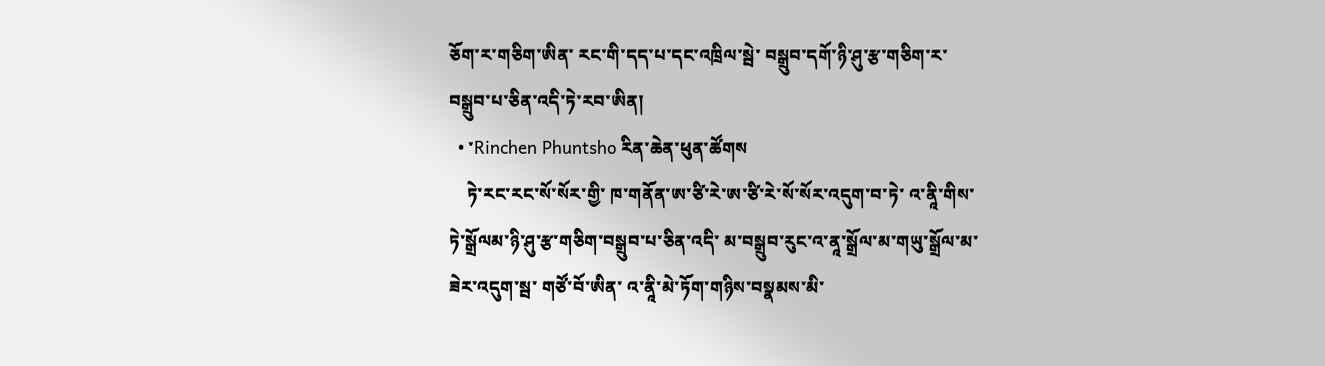ཅོག་ར་གཅིག་ཨིན་ རང་གི་དད་པ་དང་འཁྲིལ་སྦེ་ བསྒྲུབ་དགོ་ཉི་ཤུ་རྩ་གཅིག་ར་བསྒྲུབ་པ་ཅིན་འདི་ཏེ་རབ་ཨིན།
  • ་Rinchen Phuntsho རིན་ཆེན་ཕུན་ཚོགས
    ཏེ་རང་རང་སོ་སོར་གྱི་ ཁ་གནོན་ཨ་ཙི་རེ་ཨ་ཙི་རེ་སོ་སོར་འདུག་བ་ཏེ་ འ་ནཱི་གིས་ ཏེ་སྒྲོལམ་ཉི་ཤུ་རྩ་གཅིག་བསྒྲུབ་པ་ཅིན་འདི་ མ་བསྒྲུབ་རུང་འ་ནཱ་སྒྲོལ་མ་གཡུ་སྒྲོལ་མ་ཟེར་འདུག་སྦ་ གཙོ་བོ་ཨིན་ འ་ནཱི་མེ་ཏོག་གཉིས་བསྣམས་མི་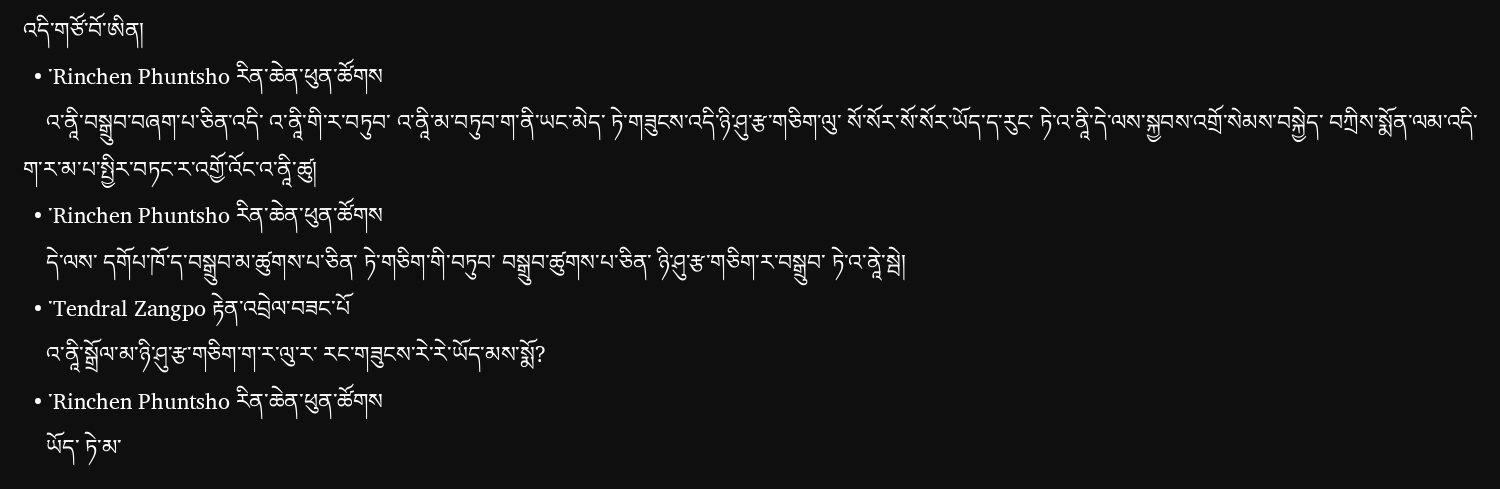འདི་གཙོ་བོ་ཨིན།
  • ་Rinchen Phuntsho རིན་ཆེན་ཕུན་ཚོགས
    འ་ནཱི་བསྒྲུབ་བཞག་པ་ཅིན་འདི་ འ་ནཱི་གི་ར་བཏུབ་ འ་ནཱི་མ་བཏུབ་ག་ནི་ཡང་མེད་ ཏེ་གཟུངས་འདི་ཉི་ཤུ་རྩ་གཅིག་ལུ་ སོ་སོར་སོ་སོར་ཡོད་ད་རུང་ ཏེ་འ་ནཱི་དེ་ལས་སྐྱབས་འགྲོ་སེམས་བསྐྱེད་ བཀྲིས་སྨོན་ལམ་འདི་ ག་ར་མ་པ་སྤྱིར་བཏང་ར་འགྱོ་འོང་འ་ནཱི་ཚུ།
  • ་Rinchen Phuntsho རིན་ཆེན་ཕུན་ཚོགས
    དེ་ལས་ དགོཔ་ཁོ་ད་བསྒྲུབ་མ་ཚུགས་པ་ཅིན་ ཏེ་གཅིག་གི་བཏུབ་ བསྒྲུབ་ཚུགས་པ་ཅིན་ ཉི་ཤུ་རྩ་གཅིག་ར་བསྒྲུབ་ ཏེ་འ་ནཱེ་སྦེ།
  • ་Tendral Zangpo རྟེན་འབྲེལ་བཟང་པོ
    འ་ནཱི་སྒྲོལ་མ་ཉི་ཤུ་རྩ་གཅིག་ག་ར་ལུ་ར་ རང་གཟུངས་རེ་རེ་ཡོད་མས་སྨོ?
  • ་Rinchen Phuntsho རིན་ཆེན་ཕུན་ཚོགས
    ཡོད་ ཏེ་མ་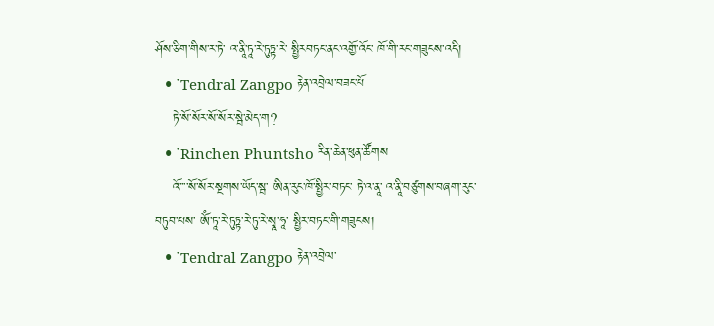ཤོས་ཅིག་གིས་ར་ཏེ་ འ་ནཱི་ཏཱ་རེ་ཏུཏྟ་རེ་ སྤྱིརབཏང་ནང་འགྱོ་འོང་ ཁོ་གི་རང་གཟུངས་འདི།
  • ་Tendral Zangpo རྟེན་འབྲེལ་བཟང་པོ
    ཏེ་སོ་སོར་སོ་སོར་སྦེ་མེད་ག?
  • ་Rinchen Phuntsho རིན་ཆེན་ཕུན་ཚོགས
    འོ་་་་སོ་སོར་སྔགས་ཡོད་སྦ་ ཨིན་རུང་ཁོ་སྤྱིར་བཏང་ ཏེ་འ་ནཱ་ འ་ནཱི་བཙུགས་བཞག་རུང་བཏུབ་པས་ ཨོཾ་ཏཱ་རེ་ཏུཏྟ་རེ་ཏུ་རེ་སྭཱ་ཧཱ་ སྤྱིར་བཏང་གི་གཟུངས།
  • ་Tendral Zangpo རྟེན་འབྲེལ་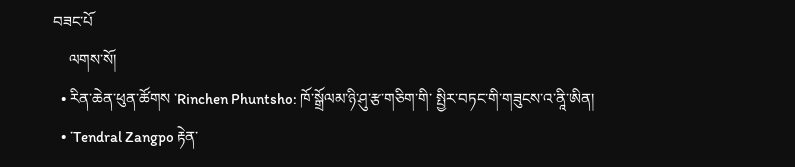བཟང་པོ
    ལགས་སོ།
  • རིན་ཆེན་ཕུན་ཚོགས ་Rinchen Phuntsho: ཁོ་སྒྲོལམ་ཉི་ཤུ་རྩ་གཅིག་གི་ སྤྱིར་བཏང་གི་གཟུངས་འ་ནཱི་ཨིན།
  • ་Tendral Zangpo རྟེན་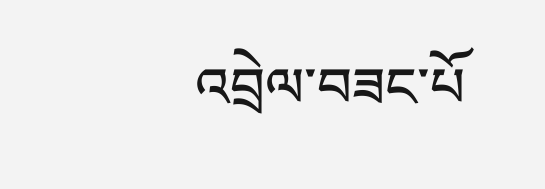འབྲེལ་བཟང་པོ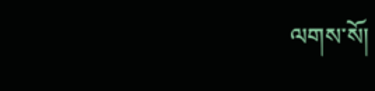ལགས་སོ།